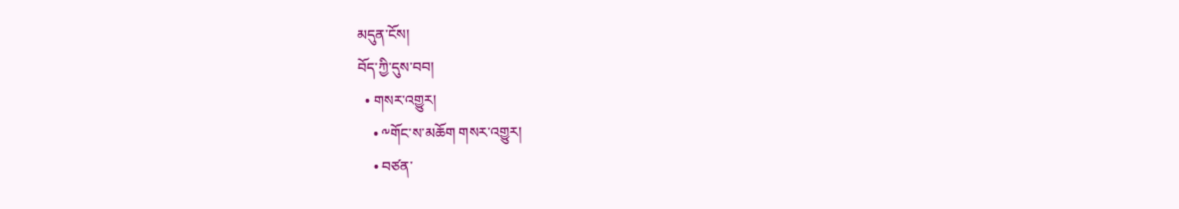མདུན་ངོས།
བོད་ཀྱི་དུས་བབ།
  • གསར་འགྱུར།
    • ༸གོང་ས་མཆོག གསར་འགྱུར།
    • བཙན་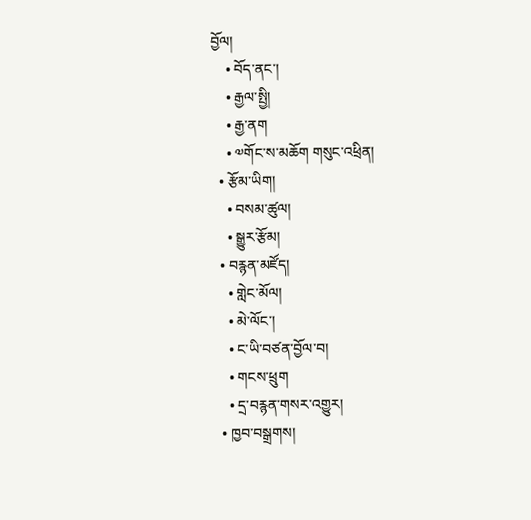བྱོལ།
    • བོད་ནང་།
    • རྒྱལ་སྤྱི།
    • རྒྱ་ནག
    • ༧གོང་ས་མཆོག གསུང་འཕྲིན།
  • རྩོམ་ཡིག།
    • བསམ་ཚུལ།
    • སྒྱུར་རྩོམ།
  • བརྙན་མཛོད།
    • གླེང་མོལ།
    • མེ་ལོང་།
    • ང་ཡི་བཙན་བྱོལ་བ།
    • གངས་ཕྲུག
    • དྲ་བརྙན་གསར་འགྱུར།
  • ཁྱབ་བསྒྲགས།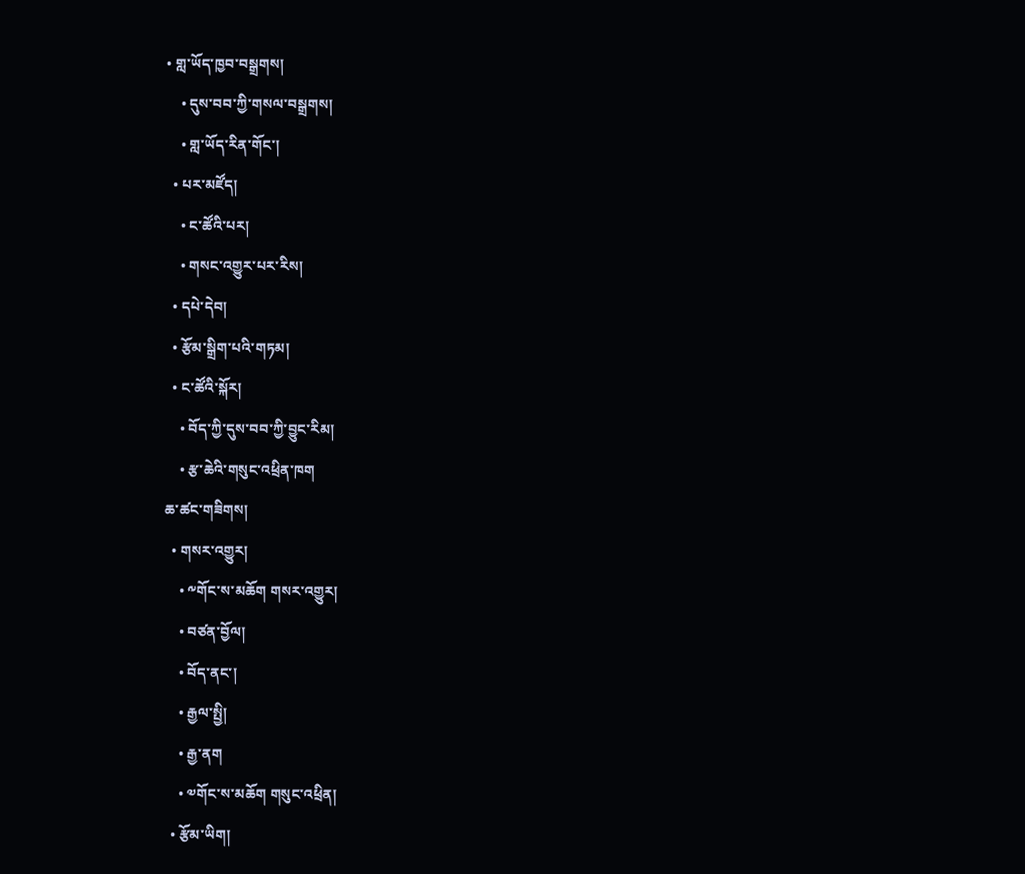• གླ་ཡོད་ཁྱབ་བསྒྲགས།
    • དུས་བབ་ཀྱི་གསལ་བསྒྲགས།
    • གླ་ཡོད་རིན་གོང་།
  • པར་མཛོད།
    • ང་ཚོའི་པར།
    • གསང་འགྱུར་པར་རིས།
  • དཔེ་དེབ།
  • རྩོམ་སྒྲིག་པའི་གཏམ།
  • ང་ཚོའི་སྐོར།
    • བོད་ཀྱི་དུས་བབ་ཀྱི་བྱུང་རིམ།
    • རྩ་ཆེའི་གསུང་འཕྲིན་ཁག
ཆ་ཚང་གཟིགས།
  • གསར་འགྱུར།
    • ༸གོང་ས་མཆོག གསར་འགྱུར།
    • བཙན་བྱོལ།
    • བོད་ནང་།
    • རྒྱལ་སྤྱི།
    • རྒྱ་ནག
    • ༧གོང་ས་མཆོག གསུང་འཕྲིན།
  • རྩོམ་ཡིག།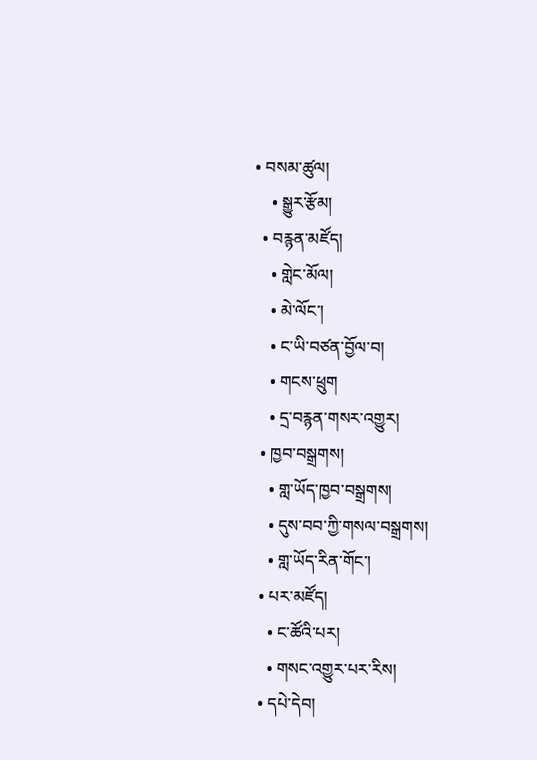• བསམ་ཚུལ།
    • སྒྱུར་རྩོམ།
  • བརྙན་མཛོད།
    • གླེང་མོལ།
    • མེ་ལོང་།
    • ང་ཡི་བཙན་བྱོལ་བ།
    • གངས་ཕྲུག
    • དྲ་བརྙན་གསར་འགྱུར།
  • ཁྱབ་བསྒྲགས།
    • གླ་ཡོད་ཁྱབ་བསྒྲགས།
    • དུས་བབ་ཀྱི་གསལ་བསྒྲགས།
    • གླ་ཡོད་རིན་གོང་།
  • པར་མཛོད།
    • ང་ཚོའི་པར།
    • གསང་འགྱུར་པར་རིས།
  • དཔེ་དེབ།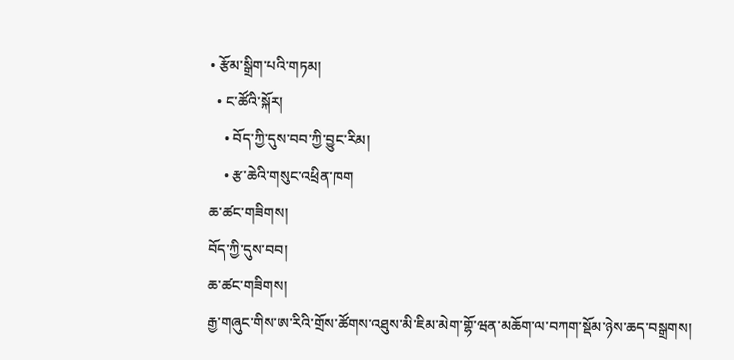• རྩོམ་སྒྲིག་པའི་གཏམ།
  • ང་ཚོའི་སྐོར།
    • བོད་ཀྱི་དུས་བབ་ཀྱི་བྱུང་རིམ།
    • རྩ་ཆེའི་གསུང་འཕྲིན་ཁག
ཆ་ཚང་གཟིགས།
བོད་ཀྱི་དུས་བབ།
ཆ་ཚང་གཟིགས།
རྒྱ་གཞུང་གིས་ཨ་རིའི་གྲོས་ཚོགས་འཐུས་མི་ཇིམ་མེག་གྷོ་ཝན་མཆོག་ལ་བཀག་སྡོམ་ཉེས་ཆད་བསྒྲགས།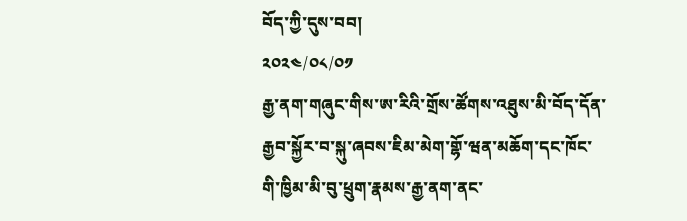བོད་ཀྱི་དུས་བབ།
༢༠༢༤/༠༨/༠༡
རྒྱ་ནག་གཞུང་གིས་ཨ་རིའི་གྲོས་ཚོགས་འཐུས་མི་བོད་དོན་རྒྱབ་སྐྱོར་བ་སྐུ་ཞབས་ཇིམ་མེག་གྷོ་ཝན་མཆོག་དང་ཁོང་གི་ཁྱིམ་མི་བུ་ཕྲུག་རྣམས་རྒྱ་ནག་ནང་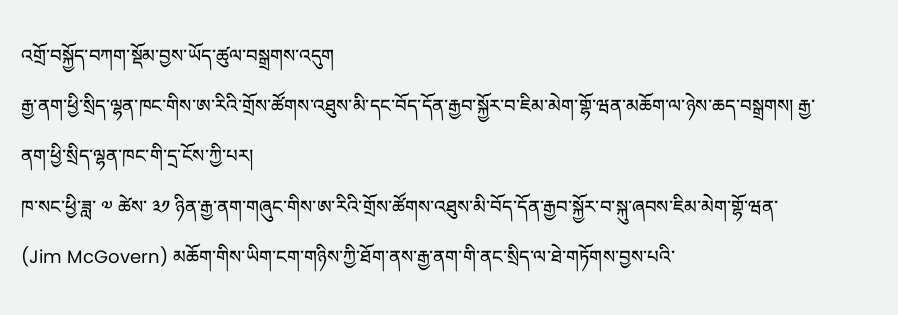འགྲོ་བསྐྱོད་བཀག་སྡོམ་བྱས་ཡོད་ཚུལ་བསྒྲགས་འདུག
རྒྱ་ནག་ཕྱི་སྲིད་ལྷན་ཁང་གིས་ཨ་རིའི་གྲོས་ཚོགས་འཐུས་མི་དང་བོད་དོན་རྒྱབ་སྐྱོར་བ་ཇིམ་མེག་གྷོ་ཝན་མཆོག་ལ་ཉེས་ཆད་བསྒྲགས། རྒྱ་ནག་ཕྱི་སྲིད་ལྷན་ཁང་གི་དྲ་ངོས་ཀྱི་པར།
ཁ་སང་ཕྱི་ཟླ་ ༧ ཚེས་ ༣༡ ཉིན་རྒྱ་ནག་གཞུང་གིས་ཨ་རིའི་གྲོས་ཚོགས་འཐུས་མི་བོད་དོན་རྒྱབ་སྐྱོར་བ་སྐུ་ཞབས་ཇིམ་མེག་གྷོ་ཝན་ (Jim McGovern) མཆོག་གིས་ཡིག་ངག་གཉིས་ཀྱི་ཐོག་ནས་རྒྱ་ནག་གི་ནང་སྲིད་ལ་ཐེ་གཏོགས་བྱས་པའི་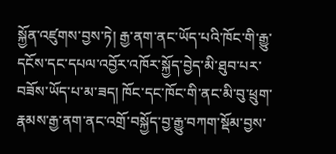སྐྱོན་འཛུགས་བྱས་ཏེ། རྒྱ་ནག་ནང་ཡོད་པའི་ཁོང་གི་རྒྱུ་དངོས་དང་དཔལ་འབྱོར་འཁོར་སྐྱོད་བྱེད་མི་ཐུབ་པར་བཟོས་ཡོད་པ་མ་ཟད། ཁོང་དང་ཁོང་གི་ནང་མི་བུ་ཕྲུག་རྣམས་རྒྱ་ནག་ནང་འགྲོ་བསྐྱོད་བྱ་རྒྱུ་བཀག་སྡོམ་བྱས་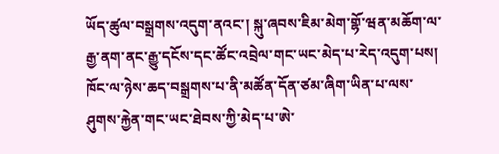ཡོད་ཚུལ་བསྒྲགས་འདུག་ནའང་། སྐུ་ཞབས་ཇིམ་མེག་གྷོ་ཝན་མཆོག་ལ་རྒྱ་ནག་ནང་རྒྱུ་དངོས་དང་ཚོང་འབྲེལ་གང་ཡང་མེད་པ་རེད་འདུག་པས། ཁོང་ལ་ཉེས་ཆད་བསྒྲགས་པ་ནི་མཚོན་དོན་ཙམ་ཞིག་ཡིན་པ་ལས་ཤུགས་རྐྱེན་གང་ཡང་ཐེབས་ཀྱི་མེད་པ་ཨེ་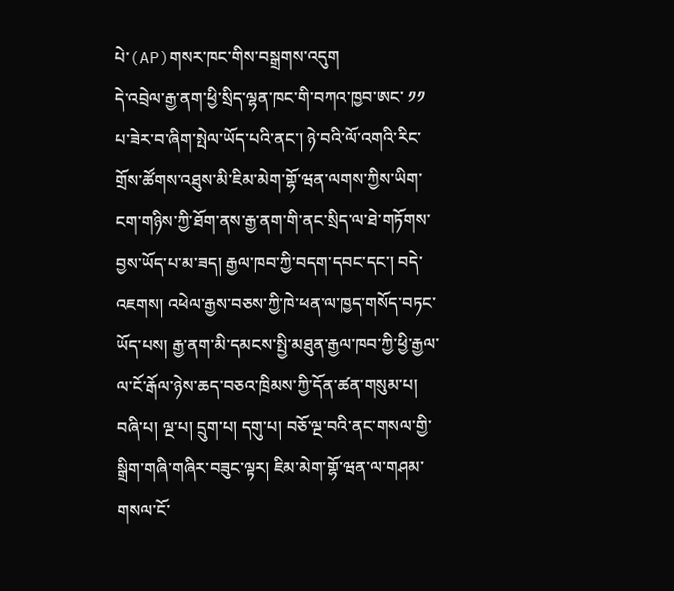པེ་(AP)གསར་ཁང་གིས་བསྒྲགས་འདུག
དེ་འབྲེལ་རྒྱ་ནག་ཕྱི་སྲིད་ལྷན་ཁང་གི་བཀའ་ཁྱབ་ཨང་ ༡༡ པ་ཟེར་བ་ཞིག་སྤེལ་ཡོད་པའི་ནང་། ཉེ་བའི་ལོ་འགའི་རིང་གྲོས་ཚོགས་འཐུས་མི་ཇིམ་མེག་གྷོ་ཝན་ལགས་ཀྱིས་ཡིག་ངག་གཉིས་ཀྱི་ཐོག་ནས་རྒྱ་ནག་གི་ནང་སྲིད་ལ་ཐེ་གཏོགས་བྱས་ཡོད་པ་མ་ཟད། རྒྱལ་ཁབ་ཀྱི་བདག་དབང་དང་། བདེ་འཇགས། འཕེལ་རྒྱས་བཅས་ཀྱི་ཁེ་ཕན་ལ་ཁྱད་གསོད་བཏང་ཡོད་པས། རྒྱ་ནག་མི་དམངས་སྤྱི་མཐུན་རྒྱལ་ཁབ་ཀྱི་ཕྱི་རྒྱལ་ལ་ངོ་རྒོལ་ཉེས་ཆད་བཅའ་ཁྲིམས་ཀྱི་དོན་ཚན་གསུམ་པ། བཞི་པ། ལྔ་པ། དྲུག་པ། དགུ་པ། བཅོ་ལྔ་བའི་ནང་གསལ་གྱི་སྒྲིག་གཞི་གཞིར་བཟུང་ལྟར། ཇིམ་མེག་གྷོ་ཝན་ལ་གཤམ་གསལ་ངོ་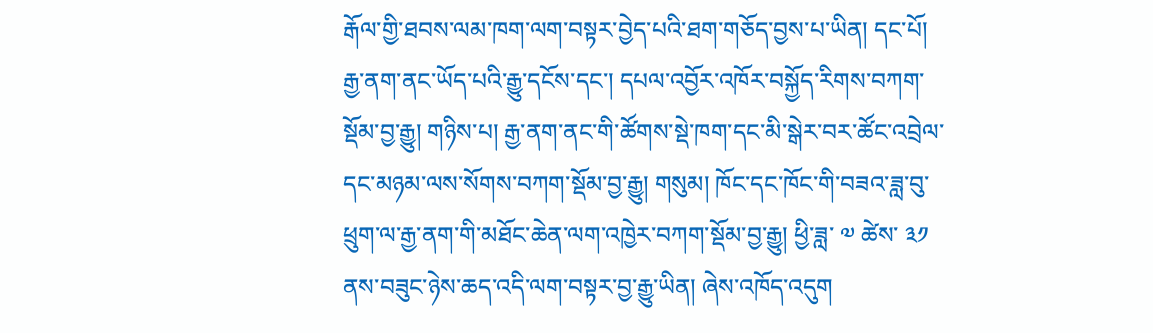རྒོལ་གྱི་ཐབས་ལམ་ཁག་ལག་བསྟར་བྱེད་པའི་ཐག་གཅོད་བྱས་པ་ཡིན། དང་པོ།  རྒྱ་ནག་ནང་ཡོད་པའི་རྒྱུ་དངོས་དང་། དཔལ་འབྱོར་འཁོར་བསྐྱོད་རིགས་བཀག་སྡོམ་བྱ་རྒྱུ། གཉིས་པ། རྒྱ་ནག་ནང་གི་ཚོགས་སྡེ་ཁག་དང་མི་སྒེར་བར་ཚོང་འབྲེལ་དང་མཉམ་ལས་སོགས་བཀག་སྡོམ་བྱ་རྒྱུ། གསུམ། ཁོང་དང་ཁོང་གི་བཟའ་ཟླ་བུ་ཕྲུག་ལ་རྒྱ་ནག་གི་མཐོང་ཆེན་ལག་འཁྱེར་བཀག་སྡོམ་བྱ་རྒྱུ། ཕྱི་ཟླ་ ༧ ཚེས་ ༣༡ ནས་བཟུང་ཉེས་ཆད་འདི་ལག་བསྟར་བྱ་རྒྱུ་ཡིན། ཞེས་འཁོད་འདུག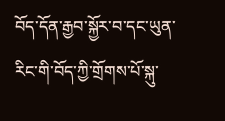བོད་དོན་རྒྱབ་སྐྱོར་བ་དང་ཡུན་རིང་གི་བོད་ཀྱི་གྲོགས་པོ་སྐུ་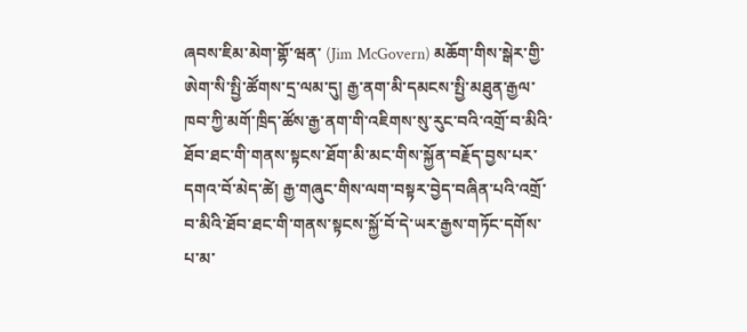ཞབས་ཇིམ་མེག་གྷོ་ཝན་ (Jim McGovern) མཆོག་གིས་སྒེར་གྱི་ཨེག་སི་སྤྱི་ཚོགས་དྲ་ལམ་དུ། རྒྱ་ནག་མི་དམངས་སྤྱི་མཐུན་རྒྱལ་ཁབ་ཀྱི་མགོ་ཁྲིད་ཚོས་རྒྱ་ནག་གི་འཇིགས་སུ་རུང་བའི་འགྲོ་བ་མིའི་ཐོབ་ཐང་གི་གནས་སྟངས་ཐོག་མི་མང་གིས་སྐྱོན་བརྗོད་བྱས་པར་དགའ་བོ་མེད་ཚེ། རྒྱ་གཞུང་གིས་ལག་བསྟར་བྱེད་བཞིན་པའི་འགྲོ་བ་མིའི་ཐོབ་ཐང་གི་གནས་སྟངས་སྐྱོ་བོ་དེ་ཡར་རྒྱས་གཏོང་དགོས་པ་མ་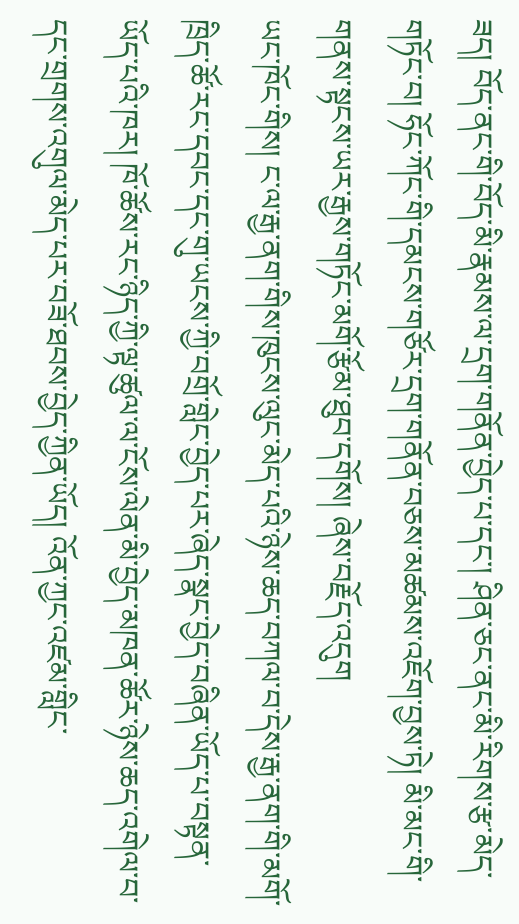ཟད། བོད་ནང་གི་བོད་མི་རྣམས་ལ་དྲག་གནོན་བྱེད་པ་དང་། ཤིན་ཅང་ནང་མི་རིགས་རྩ་མེད་གཏོང་བ། ཧོང་ཀོང་གི་དམངས་གཙོར་དྲག་གནོན་བཅས་མཚམས་འཇོག་བྱས་ཏེ། མི་མང་གི་གནས་སྟངས་ཡར་རྒྱས་གཏོང་མགོ་རྩོམ་ཐུབ་དགོས། ཞེས་བརྗོད་འདུག
ཡང་ཁོང་གིས། ང་ལ་རྒྱ་ནག་གིས་ཁུངས་ལུང་མེད་པའི་ཉེས་ཆད་བཀལ་བ་དེས་རྒྱ་ནག་གི་མགོ་ཁྲིད་ཚོ་རང་དབང་དང་གུ་ཡངས་ཀྱི་བགྲོ་གླེང་བྱེད་པར་ཞེད་སྣང་བྱེད་བཞིན་ཡོད་པ་བསྟན་ཡོད་པའི་ཁར། ཁོ་ཚོས་རང་ཉིད་ཀྱི་ལྟ་ཚུལ་ལ་ངོས་ལེན་མི་བྱེད་མཁན་ཚོར་ཉེས་ཆད་འགེལ་བ་དང་གྲགས་འགུལ་མེད་པར་བཟོ་ཐབས་བྱེད་ཀྱིན་ཡོད། འོན་ཀྱང་འཛམ་གླིང་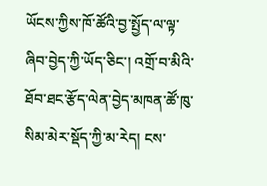ཡོངས་ཀྱིས་ཁོ་ཚོའི་བྱ་སྤྱོད་ལ་ལྟ་ཞིབ་བྱེད་ཀྱི་ཡོད་ཅིང་། འགྲོ་བ་མིའི་ཐོབ་ཐང་རྩོད་ལེན་བྱེད་མཁན་ཚོ་ཁུ་སིམ་མེར་སྡོད་ཀྱི་མ་རེད། ངས་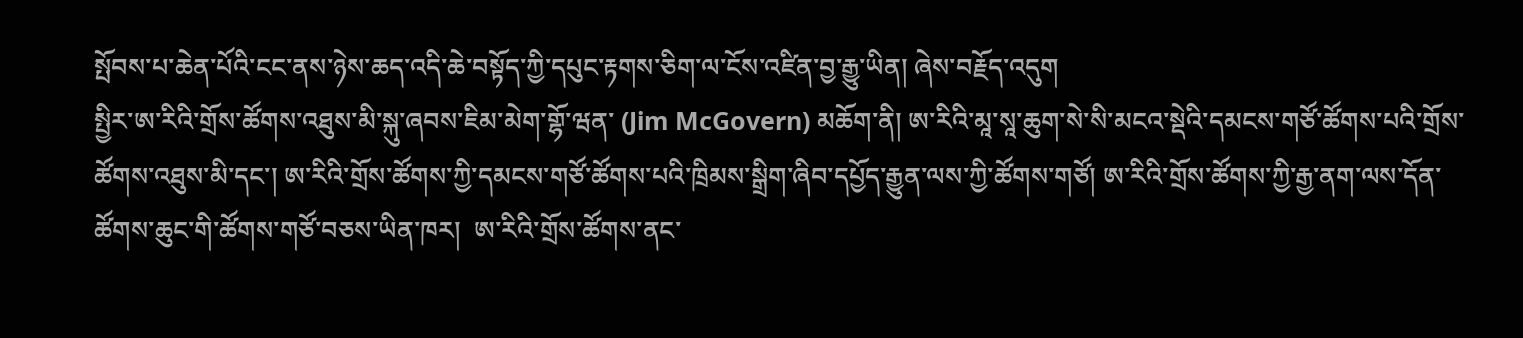སྤོབས་པ་ཆེན་པོའི་ངང་ནས་ཉེས་ཆད་འདི་ཆེ་བསྟོད་ཀྱི་དཔུང་རྟགས་ཅིག་ལ་ངོས་འཛིན་བྱ་རྒྱུ་ཡིན། ཞེས་བརྗོད་འདུག
སྤྱིར་ཨ་རིའི་གྲོས་ཚོགས་འཐུས་མི་སྐུ་ཞབས་ཇིམ་མེག་གྷོ་ཝན་ (Jim McGovern) མཆོག་ནི། ཨ་རིའི་མཱ་སཱ་ཆུག་སེ་སི་མངའ་སྡེའི་དམངས་གཙོ་ཚོགས་པའི་གྲོས་ཚོགས་འཐུས་མི་དང་། ཨ་རིའི་གྲོས་ཚོགས་ཀྱི་དམངས་གཙོ་ཚོགས་པའི་ཁྲིམས་སྒྲིག་ཞིབ་དཔྱོད་རྒྱུན་ལས་ཀྱི་ཚོགས་གཙོ། ཨ་རིའི་གྲོས་ཚོགས་ཀྱི་རྒྱ་ནག་ལས་དོན་ཚོགས་ཆུང་གི་ཚོགས་གཙོ་བཅས་ཡིན་ཁར།  ཨ་རིའི་གྲོས་ཚོགས་ནང་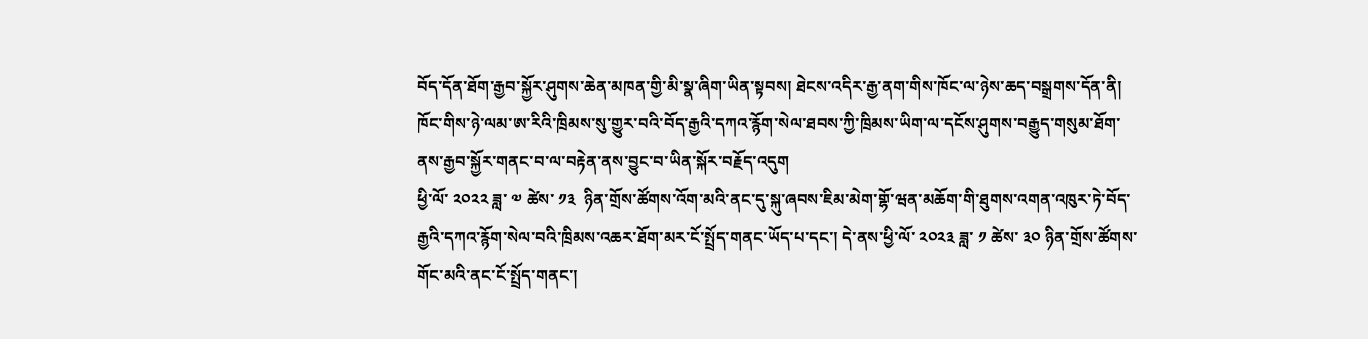བོད་དོན་ཐོག་རྒྱབ་སྐྱོར་ཤུགས་ཆེན་མཁན་གྱི་མི་སྣ་ཞིག་ཡིན་སྟབས། ཐེངས་འདིར་རྒྱ་ནག་གིས་ཁོང་ལ་ཉེས་ཆད་བསྒྲགས་དོན་ནི། ཁོང་གིས་ཉེ་ལམ་ཨ་རིའི་ཁྲིམས་སུ་གྱུར་བའི་བོད་རྒྱའི་དཀའ་རྙོག་སེལ་ཐབས་ཀྱི་ཁྲིམས་ཡིག་ལ་དངོས་ཤུགས་བརྒྱུད་གསུམ་ཐོག་ནས་རྒྱབ་སྐྱོར་གནང་བ་ལ་བརྟེན་ནས་བྱུང་བ་ཡིན་སྐོར་བརྗོད་འདུག
ཕྱི་ལོ་ ༢༠༢༢ ཟླ་ ༧ ཚེས་ ༡༣  ཉིན་གྲོས་ཚོགས་འོག་མའི་ནང་དུ་སྐུ་ཞབས་ཇིམ་མེག་གྷོ་ཝན་མཆོག་གི་ཐུགས་འགན་འཁུར་ཏེ་བོད་རྒྱའི་དཀའ་རྙོག་སེལ་བའི་ཁྲིམས་འཆར་ཐོག་མར་ངོ་སྤྲོད་གནང་ཡོད་པ་དང་། དེ་ནས་ཕྱི་ལོ་ ༢༠༢༣ ཟླ་ ༡ ཚེས་ ༣༠ ཉིན་གྲོས་ཚོགས་གོང་མའི་ནང་ངོ་སྤྲོད་གནང་།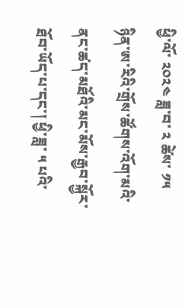ཕྱི་ལོ་ ༢༠༢༤ ཟླ་བ་ ༢ ཚེས་ ༡༥ ཉིན་ཨ་རིའི་གྲོས་ཚོགས་འོག་མའི་ནང་ཚད་མཐོའི་མང་མོས་རྒྱབ་སྐྱོར་ཐོབ་ཡོད་པ་དང་། ཕྱི་ཟླ་ ༥ པའི་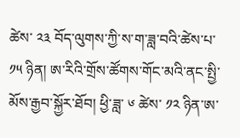ཚེས་ ༢༣ བོད་ལུགས་ཀྱི་ས་ག་ཟླ་བའི་ཚེས་པ་ ༡༥ ཉིན། ཨ་རིའི་གྲོས་ཚོགས་གོང་མའི་ནང་སྤྱི་མོས་རྒྱབ་སྐྱོར་ཐོབ། ཕྱི་ཟླ་ ༦ ཚེས་ ༡༢ ཉིན་ཨ་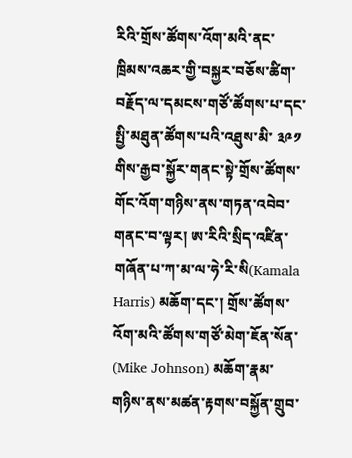རིའི་གྲོས་ཚོགས་འོག་མའི་ནང་ཁྲིམས་འཆར་གྱི་བསྐྱར་བཅོས་ཚིག་བརྗོད་ལ་དམངས་གཙོ་ཚོགས་པ་དང་སྤྱི་མཐུན་ཚོགས་པའི་འཐུས་མི་ ༣༩༡ གིས་རྒྱབ་སྐྱོར་གནང་སྟེ་གྲོས་ཚོགས་གོང་འོག་གཉིས་ནས་གཏན་འབེབ་གནང་བ་ལྟར། ཨ་རིའི་སྲིད་འཛིན་གཞོན་པ་ཀ་མ་ལ་ཧེ་རི་སི(Kamala Harris) མཆོག་དང་། གྲོས་ཚོགས་འོག་མའི་ཚོགས་གཙོ་མེག་ཇོན་སོན་ (Mike Johnson) མཆོག་རྣམ་གཉིས་ནས་མཚན་རྟགས་བསྐྱོན་གྲུབ་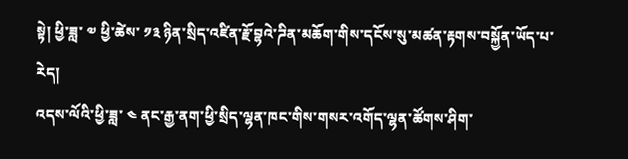སྟེ། ཕྱི་ཟླ་ ༧ ཕྱི་ཚེས་ ༡༣ ཉིན་སྲིད་འཛིན་རྗོ་བྷའེ་ཌིན་མཆོག་གིས་དངོས་སུ་མཚན་རྟགས་བསྐྱོན་ཡོད་པ་རེད།
འདས་ལོའི་ཕྱི་ཟླ་ ༤ ནང་རྒྱ་ནག་ཕྱི་སྲིད་ལྷན་ཁང་གིས་གསར་འགོད་ལྷན་ཚོགས་ཤིག་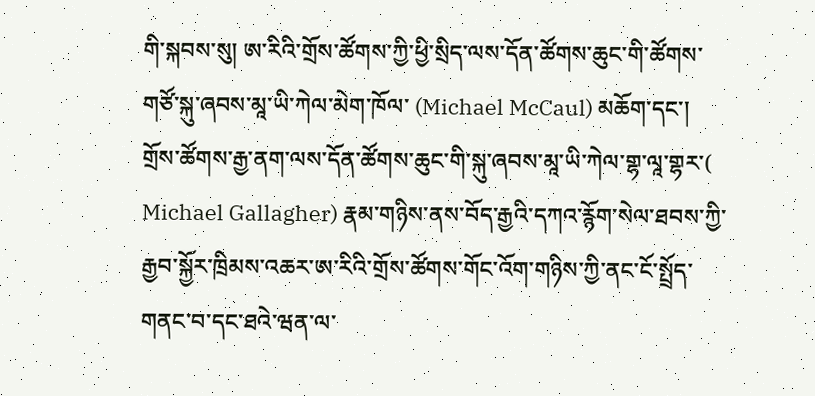གི་སྐབས་སུ། ཨ་རིའི་གྲོས་ཚོགས་ཀྱི་ཕྱི་སྲིད་ལས་དོན་ཚོགས་ཆུང་གི་ཚོགས་གཙོ་སྐུ་ཞབས་མཱ་ཡི་ཀེལ་མེག་ཁོལ་ (Michael McCaul) མཆོག་དང་། གྲོས་ཚོགས་རྒྱ་ནག་ལས་དོན་ཚོགས་ཆུང་གི་སྐུ་ཞབས་མཱ་ཡི་ཀེལ་གྷ་ལཱ་གྷར་( Michael Gallagher) རྣམ་གཉིས་ནས་བོད་རྒྱའི་དཀའ་རྙོག་སེལ་ཐབས་ཀྱི་རྒྱབ་སྐྱོར་ཁྲིམས་འཆར་ཨ་རིའི་གྲོས་ཚོགས་གོང་འོག་གཉིས་ཀྱི་ནང་ངོ་སྤྲོད་གནང་བ་དང་ཐའེ་ཝན་ལ་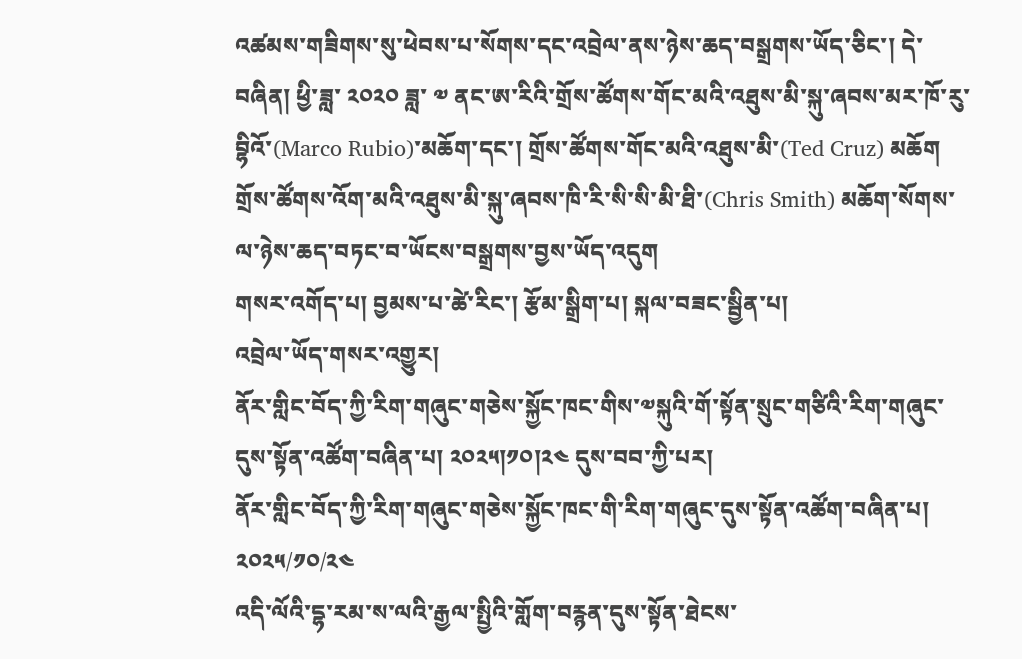འཚམས་གཟིགས་སུ་ཕེབས་པ་སོགས་དང་འབྲེལ་ནས་ཉེས་ཆད་བསྒྲགས་ཡོད་ཅིང་། དེ་བཞིན། ཕྱི་ཟླ་ ༢༠༢༠ ཟླ་ ༧ ནང་ཨ་རིའི་གྲོས་ཚོགས་གོང་མའི་འཐུས་མི་སྐུ་ཞབས་མར་ཁོ་རུ་བྷིའོ་(Marco Rubio)་མཆོག་དང་། གྲོས་ཚོགས་གོང་མའི་འཐུས་མི་(Ted Cruz) མཆོག གྲོས་ཚོགས་འོག་མའི་འཐུས་མི་སྐུ་ཞབས་ཁི་རི་སི་སི་མི་ཐི་(Chris Smith) མཆོག་སོགས་ལ་ཉེས་ཆད་བཏང་བ་ཡོངས་བསྒྲགས་བྱས་ཡོད་འདུག
གསར་འགོད་པ། བྱམས་པ་ཚེ་རིང་། རྩོམ་སྒྲིག་པ། སྐལ་བཟང་སྦྱིན་པ།
འབྲེལ་ཡོད་གསར་འགྱུར།
ནོར་གླིང་བོད་ཀྱི་རིག་གཞུང་གཅེས་སྐྱོང་ཁང་གིས་༧སྐུའི་གོ་སྟོན་སྲུང་གཙིའི་རིག་གཞུང་དུས་སྟོན་འཚོག་བཞིན་པ། ༢༠༢༥།༡༠།༢༤ དུས་བབ་ཀྱི་པར།
ནོར་གླིང་བོད་ཀྱི་རིག་གཞུང་གཅེས་སྐྱོང་ཁང་གི་རིག་གཞུང་དུས་སྟོན་འཚོག་བཞིན་པ།
༢༠༢༥/༡༠/༢༤
འདི་ལོའི་དྷ་རམ་ས་ལའི་རྒྱལ་སྤྱིའི་གློག་བརྙན་དུས་སྟོན་ཐེངས་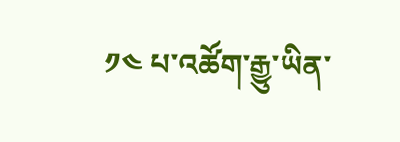༡༤ པ་འཚོག་རྒྱུ་ཡིན་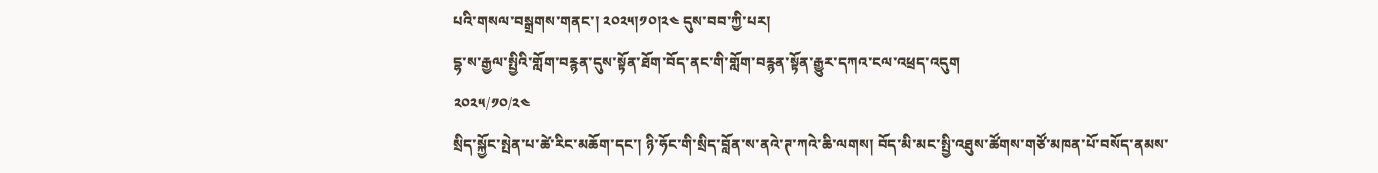པའི་གསལ་བསྒྲགས་གནང་། ༢༠༢༥།༡༠།༢༤ དུས་བབ་ཀྱི་པར།
དྷ་ས་རྒྱལ་སྤྱིའི་གློག་བརྙན་དུས་སྟོན་ཐོག་བོད་ནང་གི་གློག་བརྙན་སྟོན་རྒྱུར་དཀའ་ངལ་འཕྲད་འདུག
༢༠༢༥/༡༠/༢༤
སྲིད་སྐྱོང་སྤེན་པ་ཚེ་རིང་མཆོག་དང་། ཉི་ཧོང་གི་སྲིད་བློན་ས་ནའེ་ཊ་ཀའེ་ཆི་ལགས། བོད་མི་མང་སྤྱི་འཐུས་ཚོགས་གཙོ་མཁན་པོ་བསོད་ནམས་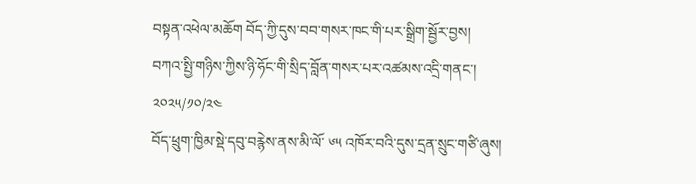བསྟན་འཕེལ་མཆོག བོད་ཀྱི་དུས་བབ་གསར་ཁང་གི་པར་སྒྲིག་སྦྱོར་བྱས།
བཀའ་སྤྱི་གཉིས་ཀྱིས་ཉི་ཧོང་གི་སྲིད་བློན་གསར་པར་འཚམས་འདྲི་གནང་།
༢༠༢༥/༡༠/༢༤
བོད་ཕྲུག་ཁྱིམ་སྡེ་དབུ་བརྙེས་ནས་མི་ལོ་ ༦༥ འཁོར་བའི་དུས་དྲན་སྲུང་གཙི་ཞུས།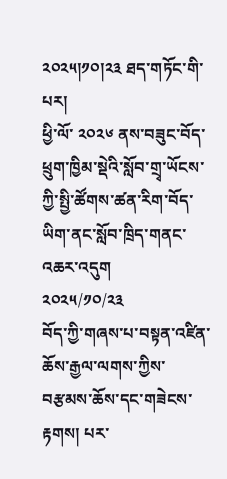༢༠༢༥།༡༠།༢༣ ཐད་གཏོང་གི་པར།
ཕྱི་ལོ་ ༢༠༢༦ ནས་བཟུང་བོད་ཕྲུག་ཁྱིམ་སྡེའི་སློབ་གྲྭ་ཡོངས་ཀྱི་སྤྱི་ཚོགས་ཚན་རིག་བོད་ཡིག་ནང་སློབ་ཁྲིད་གནང་འཆར་འདུག
༢༠༢༥/༡༠/༢༣
བོད་ཀྱི་གཞས་པ་བསྟན་འཛིན་ཆོས་རྒྱལ་ལགས་ཀྱིས་བརྩམས་ཆོས་དང་གཟེངས་རྟགས། པར་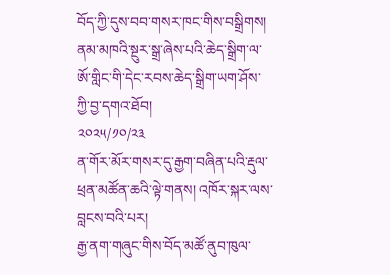བོད་ཀྱི་དུས་བབ་གསར་ཁང་གིས་བསྒྲིགས།
ནམ་མཁའི་སྔུར་སྒྲ་ཞེས་པའི་ཆེད་སྒྲིག་ལ་ཨོ་གླིང་གི་དེང་རབས་ཆེད་སྒྲིག་ཡག་ཤོས་ཀྱི་བྱ་དགའ་ཐོབ།
༢༠༢༥/༡༠/༢༣
ན་གོར་མོར་གསར་དུ་རྒྱག་བཞིན་པའི་རྡུལ་ཕྲན་མཚོན་ཆའི་ལྟེ་གནས། འཁོར་སྐར་ལས་བླངས་བའི་པར།
རྒྱ་ནག་གཞུང་གིས་བོད་མཚོ་ནུབ་ཁུལ་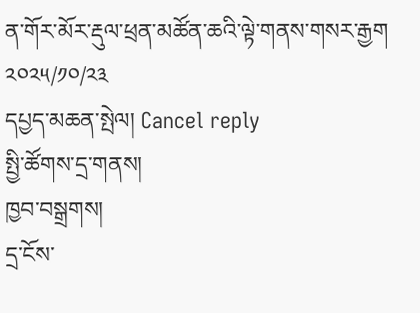ན་གོར་མོར་རྡུལ་ཕྲན་མཚོན་ཆའི་ལྟེ་གནས་གསར་རྒྱག
༢༠༢༥/༡༠/༢༣
དཔྱད་མཆན་སྤེལ། Cancel reply
སྤྱི་ཚོགས་དྲ་གནས།
ཁྱབ་བསྒྲགས།
དྲ་ངོས་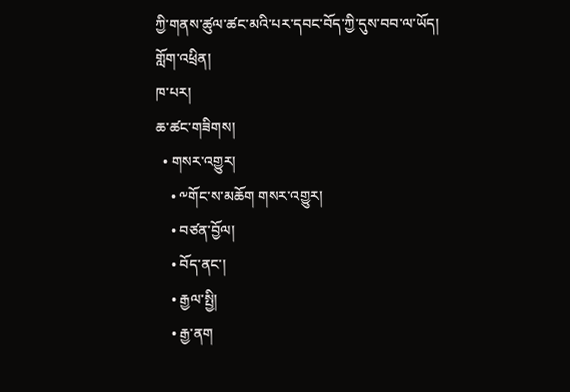ཀྱི་གནས་ཚུལ་ཚང་མའི་པར་དབང་བོད་ཀྱི་དུས་བབ་ལ་ཡོད།
གློག་འཕྲིན།
ཁ་པར།
ཆ་ཚང་གཟིགས།
  • གསར་འགྱུར།
    • ༸གོང་ས་མཆོག གསར་འགྱུར།
    • བཙན་བྱོལ།
    • བོད་ནང་།
    • རྒྱལ་སྤྱི།
    • རྒྱ་ནག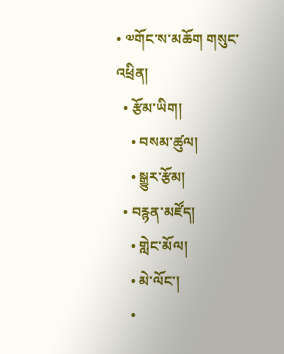• ༧གོང་ས་མཆོག གསུང་འཕྲིན།
  • རྩོམ་ཡིག།
    • བསམ་ཚུལ།
    • སྒྱུར་རྩོམ།
  • བརྙན་མཛོད།
    • གླེང་མོལ།
    • མེ་ལོང་།
    •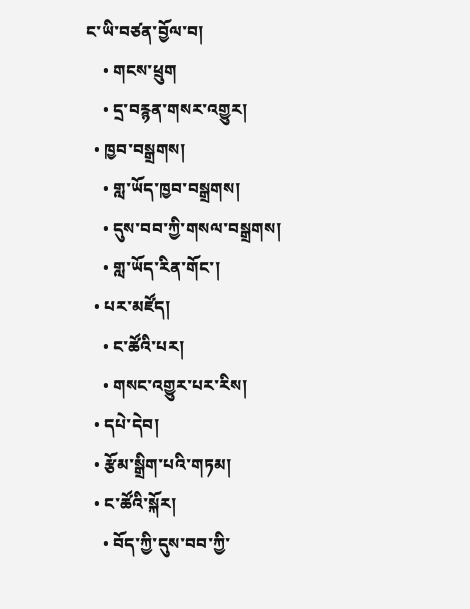ང་ཡི་བཙན་བྱོལ་བ།
    • གངས་ཕྲུག
    • དྲ་བརྙན་གསར་འགྱུར།
  • ཁྱབ་བསྒྲགས།
    • གླ་ཡོད་ཁྱབ་བསྒྲགས།
    • དུས་བབ་ཀྱི་གསལ་བསྒྲགས།
    • གླ་ཡོད་རིན་གོང་།
  • པར་མཛོད།
    • ང་ཚོའི་པར།
    • གསང་འགྱུར་པར་རིས།
  • དཔེ་དེབ།
  • རྩོམ་སྒྲིག་པའི་གཏམ།
  • ང་ཚོའི་སྐོར།
    • བོད་ཀྱི་དུས་བབ་ཀྱི་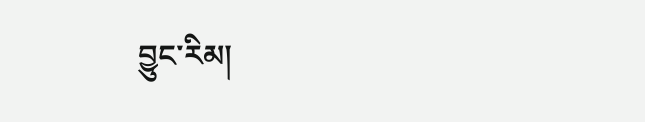བྱུང་རིམ།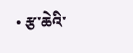• རྩ་ཆེའི་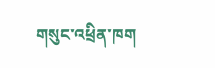གསུང་འཕྲིན་ཁག